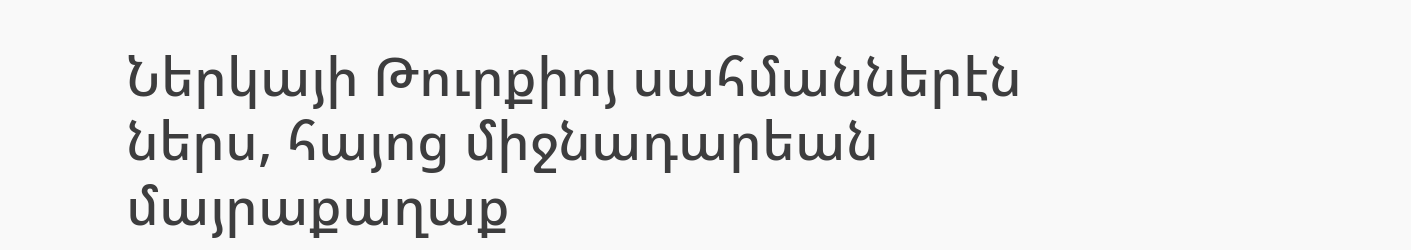Ներկայի Թուրքիոյ սահմաններէն ներս, հայոց միջնադարեան մայրաքաղաք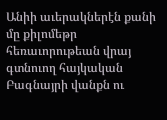Անիի աւերակներէն քանի մը քիլոմեթր հեռաւորութեան վրայ գտնուող հայկական Բագնայրի վանքն ու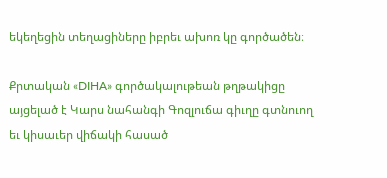եկեղեցին տեղացիները իբրեւ ախոռ կը գործածեն։

Քրտական «DIHA» գործակալութեան թղթակիցը այցելած է Կարս նահանգի Գոզլուճա գիւղը գտնուող եւ կիսաւեր վիճակի հասած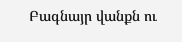Բագնայր վանքն ու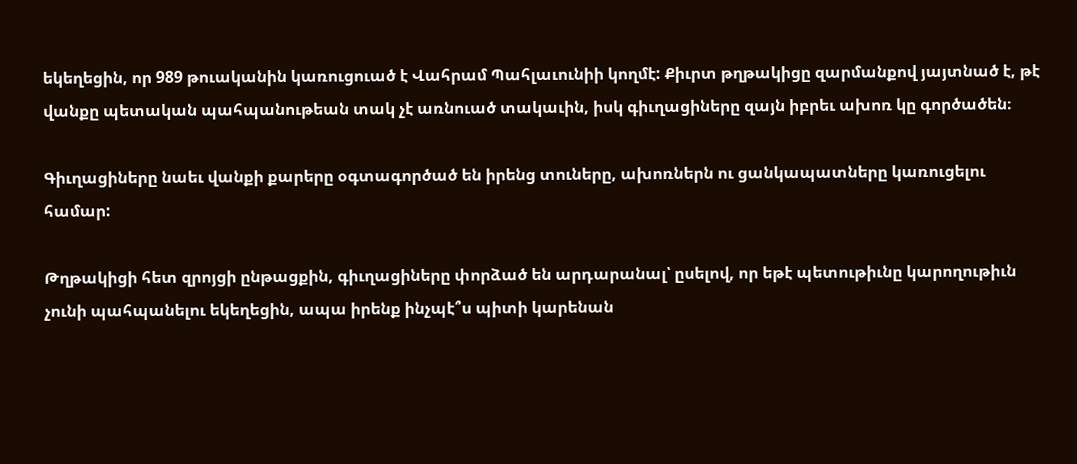եկեղեցին, որ 989 թուականին կառուցուած է Վահրամ Պահլաւունիի կողմէ: Քիւրտ թղթակիցը զարմանքով յայտնած է, թէ վանքը պետական պահպանութեան տակ չէ առնուած տակաւին, իսկ գիւղացիները զայն իբրեւ ախոռ կը գործածեն։

Գիւղացիները նաեւ վանքի քարերը օգտագործած են իրենց տուները, ախոռներն ու ցանկապատները կառուցելու համար:

Թղթակիցի հետ զրոյցի ընթացքին, գիւղացիները փորձած են արդարանալ՝ ըսելով, որ եթէ պետութիւնը կարողութիւն չունի պահպանելու եկեղեցին, ապա իրենք ինչպէ՞ս պիտի կարենան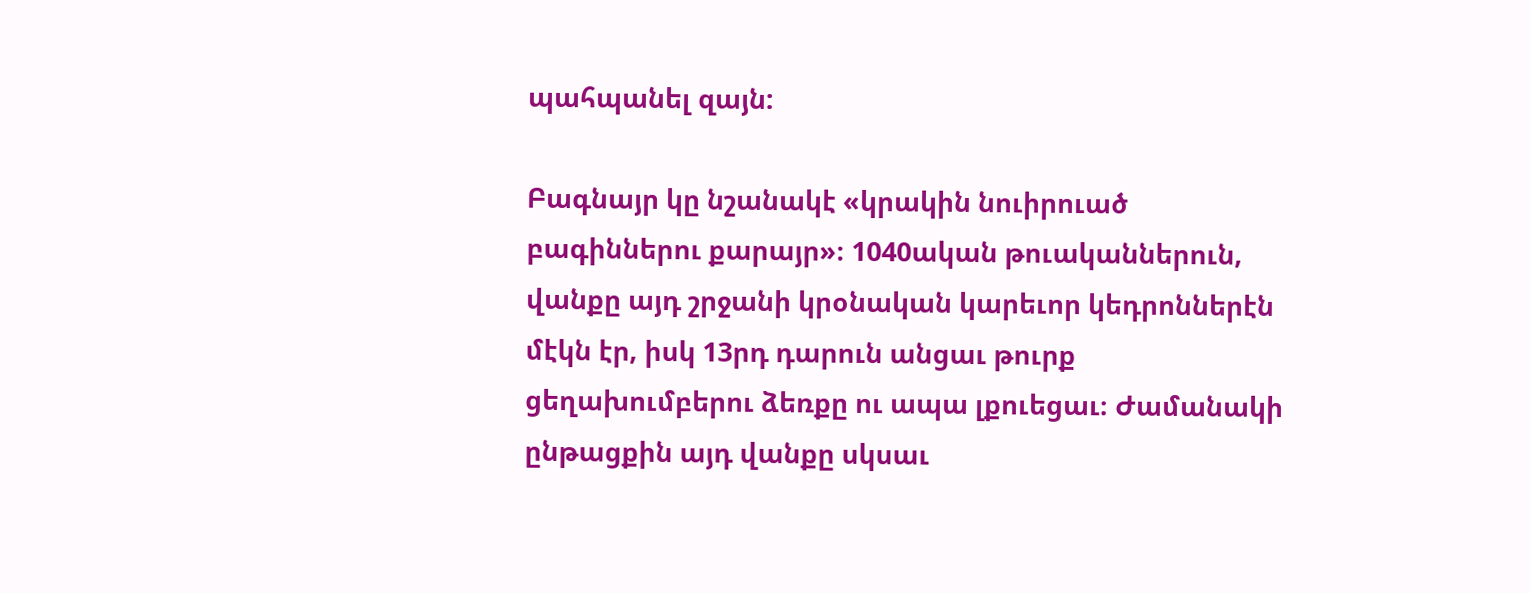պահպանել զայն:

Բագնայր կը նշանակէ «կրակին նուիրուած բագիններու քարայր»։ 1040ական թուականներուն, վանքը այդ շրջանի կրօնական կարեւոր կեդրոններէն մէկն էր, իսկ 13րդ դարուն անցաւ թուրք ցեղախումբերու ձեռքը ու ապա լքուեցաւ։ Ժամանակի ընթացքին այդ վանքը սկսաւ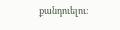քանդուելու։